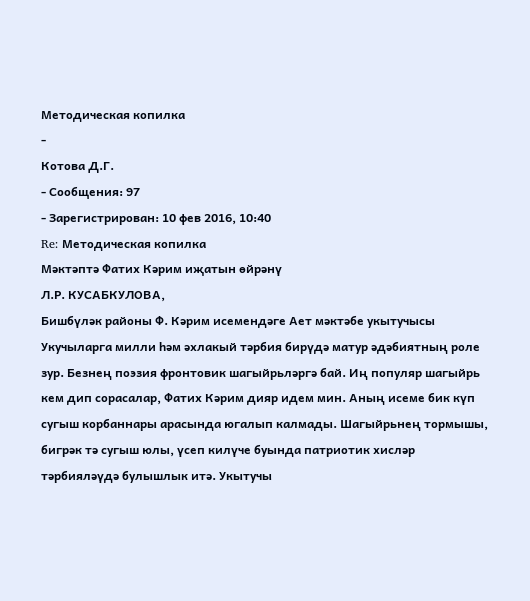Методическая копилка
-
Котова Д.Г.
- Сообщения: 97
- Зарегистрирован: 10 фев 2016, 10:40
Re: Методическая копилка
Мәктәптә Фатих Кәрим иҗатын өйрәнү
Л.Р. КУСАБКУЛОВА,
Бишбүләк районы Ф. Кәрим исемендәге Ает мәктәбе укытучысы
Укучыларга милли һәм әхлакый тәрбия бирүдә матур әдәбиятның роле зур. Безнең поэзия фронтовик шагыйрьләргә бай. Иң популяр шагыйрь кем дип сорасалар, Фатих Кәрим дияр идем мин. Аның исеме бик күп сугыш корбаннары арасында югалып калмады. Шагыйрьнең тормышы, бигрәк тә сугыш юлы, үсеп килүче буында патриотик хисләр тәрбияләүдә булышлык итә. Укытучы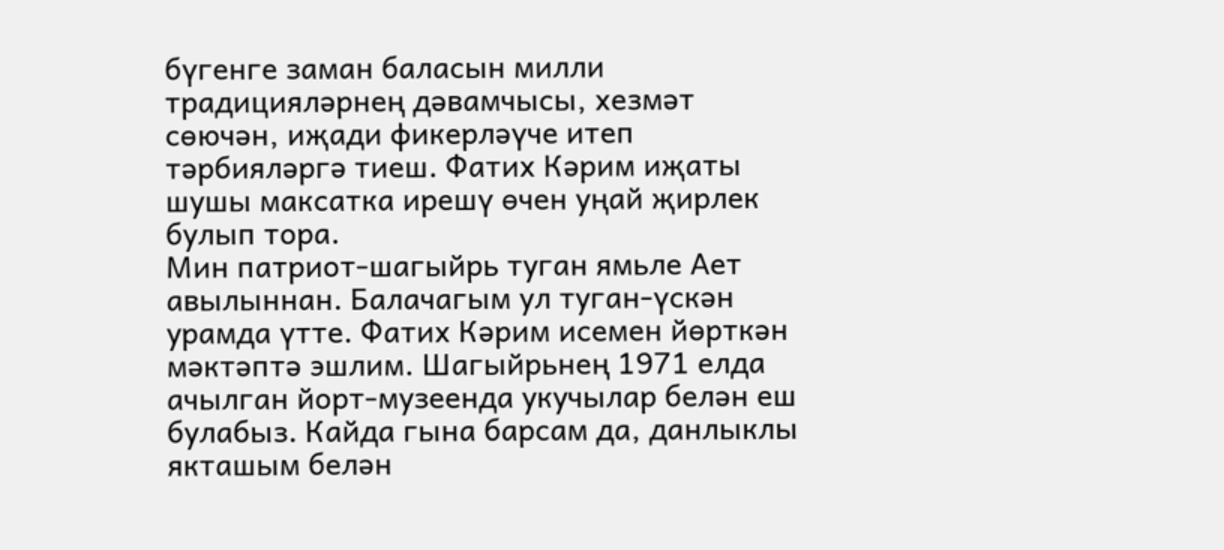бүгенге заман баласын милли традицияләрнең дәвамчысы, хезмәт сөючән, иҗади фикерләүче итеп тәрбияләргә тиеш. Фатих Кәрим иҗаты шушы максатка ирешү өчен уңай җирлек булып тора.
Мин патриот-шагыйрь туган ямьле Ает авылыннан. Балачагым ул туган-үскән урамда үтте. Фатих Кәрим исемен йөрткән мәктәптә эшлим. Шагыйрьнең 1971 елда ачылган йорт-музеенда укучылар белән еш булабыз. Кайда гына барсам да, данлыклы якташым белән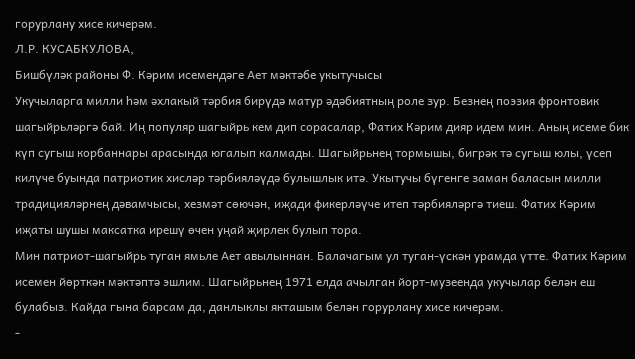горурлану хисе кичерәм.
Л.Р. КУСАБКУЛОВА,
Бишбүләк районы Ф. Кәрим исемендәге Ает мәктәбе укытучысы
Укучыларга милли һәм әхлакый тәрбия бирүдә матур әдәбиятның роле зур. Безнең поэзия фронтовик шагыйрьләргә бай. Иң популяр шагыйрь кем дип сорасалар, Фатих Кәрим дияр идем мин. Аның исеме бик күп сугыш корбаннары арасында югалып калмады. Шагыйрьнең тормышы, бигрәк тә сугыш юлы, үсеп килүче буында патриотик хисләр тәрбияләүдә булышлык итә. Укытучы бүгенге заман баласын милли традицияләрнең дәвамчысы, хезмәт сөючән, иҗади фикерләүче итеп тәрбияләргә тиеш. Фатих Кәрим иҗаты шушы максатка ирешү өчен уңай җирлек булып тора.
Мин патриот-шагыйрь туган ямьле Ает авылыннан. Балачагым ул туган-үскән урамда үтте. Фатих Кәрим исемен йөрткән мәктәптә эшлим. Шагыйрьнең 1971 елда ачылган йорт-музеенда укучылар белән еш булабыз. Кайда гына барсам да, данлыклы якташым белән горурлану хисе кичерәм.
-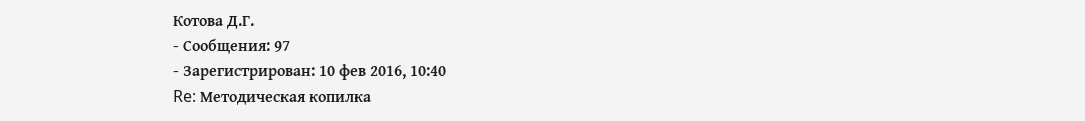Котова Д.Г.
- Сообщения: 97
- Зарегистрирован: 10 фев 2016, 10:40
Re: Методическая копилка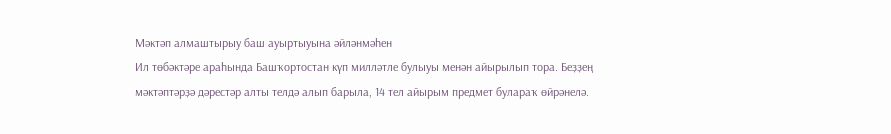Мәктәп алмаштырыу баш ауыртыуына әйләнмәһен
Ил төбәктәре араһында Башҡортостан күп милләтле булыуы менән айырылып тора. Беҙҙең мәктәптәрҙә дәрестәр алты телдә алып барыла, 14 тел айырым предмет булараҡ өйрәнелә.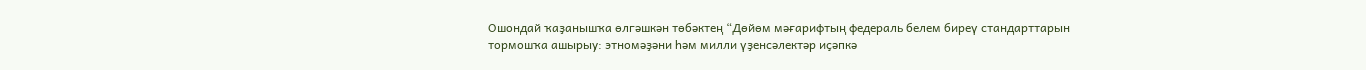Ошондай ҡаҙанышҡа өлгәшкән төбәктең “Дөйөм мәғарифтың федераль белем биреү стандарттарын тормошҡа ашырыу: этномәҙәни һәм милли үҙенсәлектәр иҫәпкә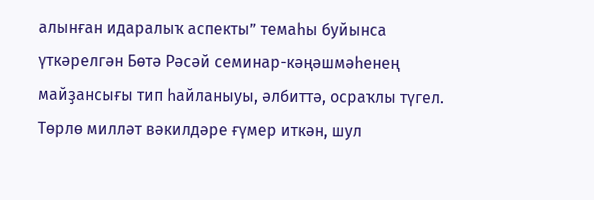алынған идаралыҡ аспекты” темаһы буйынса үткәрелгән Бөтә Рәсәй семинар-кәңәшмәһенең майҙансығы тип һайланыуы, әлбиттә, осраҡлы түгел.
Төрлө милләт вәкилдәре ғүмер иткән, шул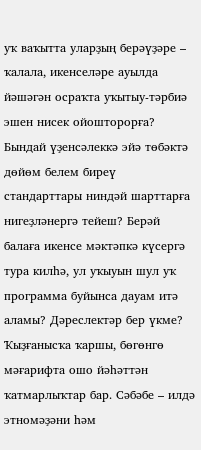уҡ ваҡытта уларҙың берәүҙәре – ҡалала, икенселәре ауылда йәшәгән осраҡта уҡытыу-тәрбиә эшен нисек ойошторорға? Бындай үҙенсәлеккә эйә төбәктә дөйөм белем биреү стандарттары ниндәй шарттарға нигеҙләнергә тейеш? Берәй балаға икенсе мәктәпкә күсергә тура килһә, ул уҡыуын шул уҡ программа буйынса дауам итә аламы? Дәреслектәр бер үкме?
Ҡыҙғанысҡа ҡаршы, бөгөнгө мәғарифта ошо йәһәттән ҡатмарлыҡтар бар. Сәбәбе – илдә этномәҙәни һәм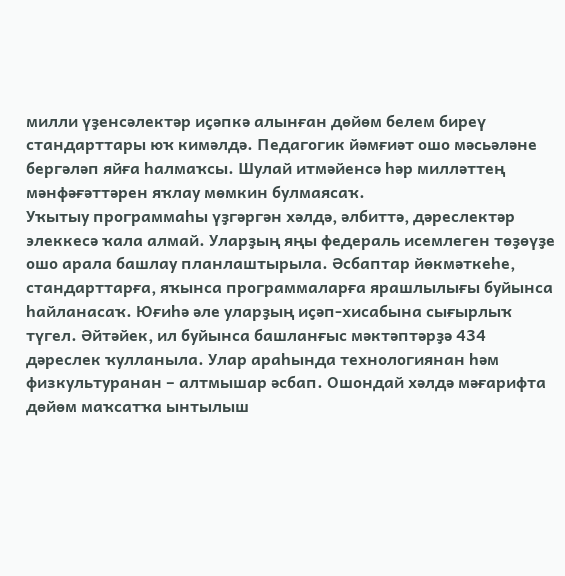милли үҙенсәлектәр иҫәпкә алынған дөйөм белем биреү стандарттары юҡ кимәлдә. Педагогик йәмғиәт ошо мәсьәләне бергәләп яйға һалмаҡсы. Шулай итмәйенсә һәр милләттең мәнфәғәттәрен яҡлау мөмкин булмаясаҡ.
Уҡытыу программаһы үҙгәргән хәлдә, әлбиттә, дәреслектәр элеккесә ҡала алмай. Уларҙың яңы федераль исемлеген төҙөүҙе ошо арала башлау планлаштырыла. Әсбаптар йөкмәткеһе, стандарттарға, яҡынса программаларға ярашлылығы буйынса һайланасаҡ. Юғиһә әле уларҙың иҫәп-хисабына сығырлыҡ түгел. Әйтәйек, ил буйынса башланғыс мәктәптәрҙә 434 дәреслек ҡулланыла. Улар араһында технологиянан һәм физкультуранан – алтмышар әсбап. Ошондай хәлдә мәғарифта дөйөм маҡсатҡа ынтылыш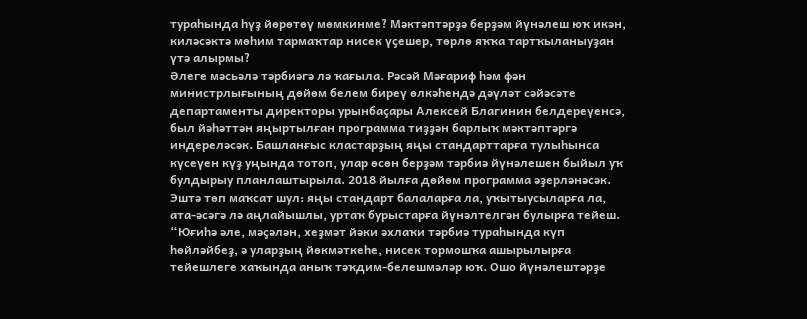тураһында һүҙ йөрөтөү мөмкинме? Мәктәптәрҙә берҙәм йүнәлеш юҡ икән, киләсәктә мөһим тармаҡтар нисек үҫешер, төрлө яҡҡа тартҡыланыуҙан үтә алырмы?
Әлеге мәсьәлә тәрбиәгә лә ҡағыла. Рәсәй Мәғариф һәм фән министрлығының дөйөм белем биреү өлкәһендә дәүләт сәйәсәте департаменты директоры урынбаҫары Алексей Благинин белдереүенсә, был йәһәттән яңыртылған программа тиҙҙән барлыҡ мәктәптәргә индереләсәк. Башланғыс кластарҙың яңы стандарттарға тулыһынса күсеүен күҙ уңында тотоп, улар өсөн берҙәм тәрбиә йүнәлешен быйыл уҡ булдырыу планлаштырыла. 2018 йылға дөйөм программа әҙерләнәсәк. Эштә төп маҡсат шул: яңы стандарт балаларға ла, уҡытыусыларға ла, ата-әсәгә лә аңлайышлы, уртаҡ бурыстарға йүнәлтелгән булырға тейеш. “Юғиһә әле, мәҫәлән, хеҙмәт йәки әхлаҡи тәрбиә тураһында күп һөйләйбеҙ, ә уларҙың йөкмәткеһе, нисек тормошҡа ашырылырға тейешлеге хаҡында аныҡ тәҡдим-белешмәләр юҡ. Ошо йүнәлештәрҙе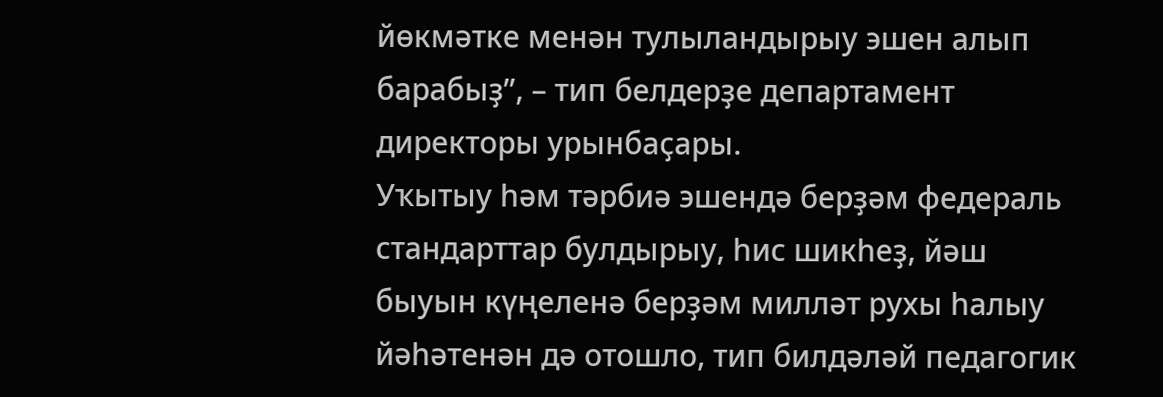йөкмәтке менән тулыландырыу эшен алып барабыҙ”, – тип белдерҙе департамент директоры урынбаҫары.
Уҡытыу һәм тәрбиә эшендә берҙәм федераль стандарттар булдырыу, һис шикһеҙ, йәш быуын күңеленә берҙәм милләт рухы һалыу йәһәтенән дә отошло, тип билдәләй педагогик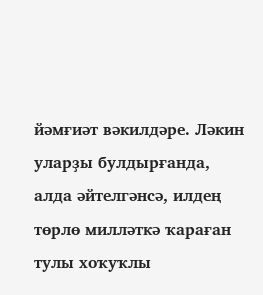йәмғиәт вәкилдәре. Ләкин уларҙы булдырғанда, алда әйтелгәнсә, илдең төрлө милләткә ҡараған тулы хоҡуҡлы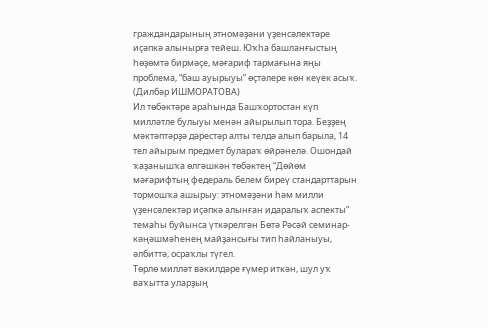граждандарының этномәҙәни үҙенсәлектәре иҫәпкә алынырға тейеш. Юҡһа башланғыстың һөҙөмтә бирмәҫе, мәғариф тармағына яңы проблема, “баш ауырыуы” өҫтәлере көн кеүек асыҡ.
(Дилбәр ИШМОРАТОВА)
Ил төбәктәре араһында Башҡортостан күп милләтле булыуы менән айырылып тора. Беҙҙең мәктәптәрҙә дәрестәр алты телдә алып барыла, 14 тел айырым предмет булараҡ өйрәнелә. Ошондай ҡаҙанышҡа өлгәшкән төбәктең “Дөйөм мәғарифтың федераль белем биреү стандарттарын тормошҡа ашырыу: этномәҙәни һәм милли үҙенсәлектәр иҫәпкә алынған идаралыҡ аспекты” темаһы буйынса үткәрелгән Бөтә Рәсәй семинар-кәңәшмәһенең майҙансығы тип һайланыуы, әлбиттә, осраҡлы түгел.
Төрлө милләт вәкилдәре ғүмер иткән, шул уҡ ваҡытта уларҙың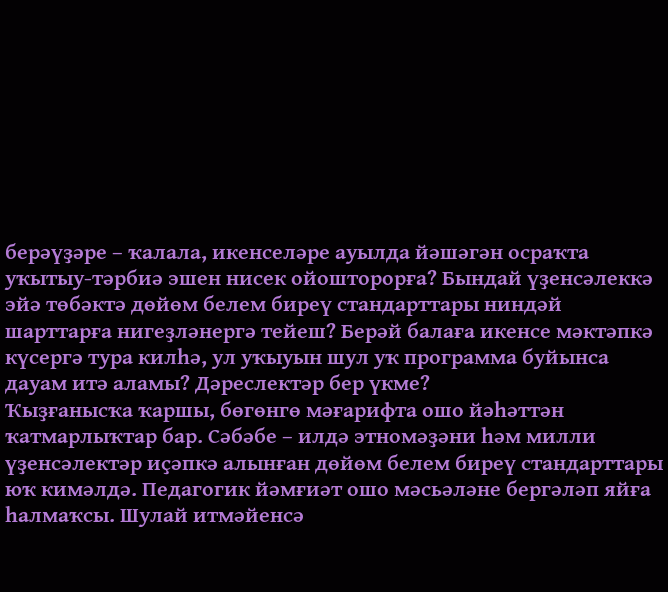берәүҙәре – ҡалала, икенселәре ауылда йәшәгән осраҡта уҡытыу-тәрбиә эшен нисек ойошторорға? Бындай үҙенсәлеккә эйә төбәктә дөйөм белем биреү стандарттары ниндәй шарттарға нигеҙләнергә тейеш? Берәй балаға икенсе мәктәпкә күсергә тура килһә, ул уҡыуын шул уҡ программа буйынса дауам итә аламы? Дәреслектәр бер үкме?
Ҡыҙғанысҡа ҡаршы, бөгөнгө мәғарифта ошо йәһәттән ҡатмарлыҡтар бар. Сәбәбе – илдә этномәҙәни һәм милли үҙенсәлектәр иҫәпкә алынған дөйөм белем биреү стандарттары юҡ кимәлдә. Педагогик йәмғиәт ошо мәсьәләне бергәләп яйға һалмаҡсы. Шулай итмәйенсә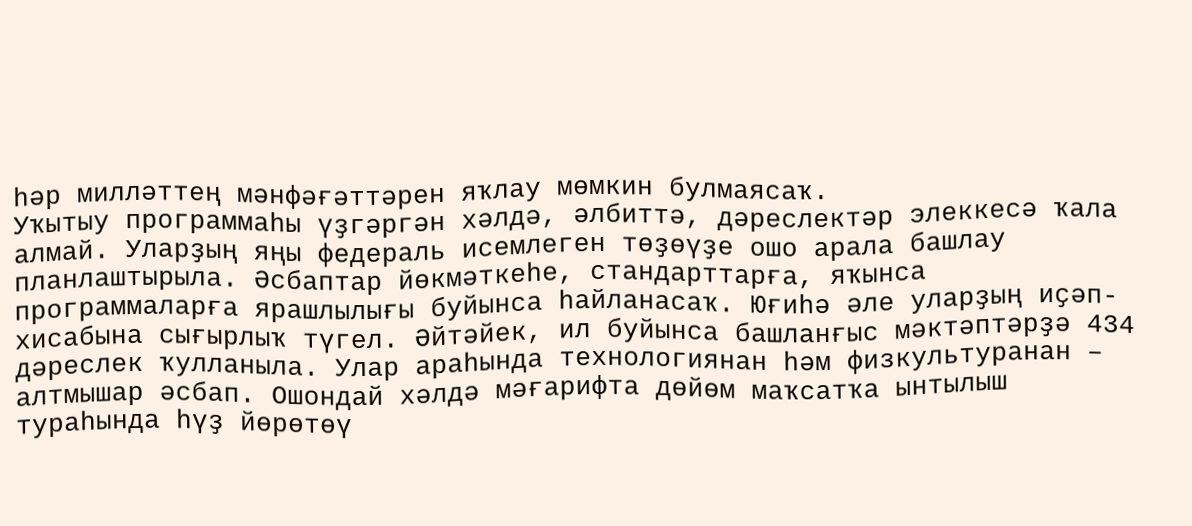һәр милләттең мәнфәғәттәрен яҡлау мөмкин булмаясаҡ.
Уҡытыу программаһы үҙгәргән хәлдә, әлбиттә, дәреслектәр элеккесә ҡала алмай. Уларҙың яңы федераль исемлеген төҙөүҙе ошо арала башлау планлаштырыла. Әсбаптар йөкмәткеһе, стандарттарға, яҡынса программаларға ярашлылығы буйынса һайланасаҡ. Юғиһә әле уларҙың иҫәп-хисабына сығырлыҡ түгел. Әйтәйек, ил буйынса башланғыс мәктәптәрҙә 434 дәреслек ҡулланыла. Улар араһында технологиянан һәм физкультуранан – алтмышар әсбап. Ошондай хәлдә мәғарифта дөйөм маҡсатҡа ынтылыш тураһында һүҙ йөрөтөү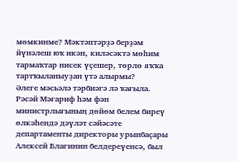мөмкинме? Мәктәптәрҙә берҙәм йүнәлеш юҡ икән, киләсәктә мөһим тармаҡтар нисек үҫешер, төрлө яҡҡа тартҡыланыуҙан үтә алырмы?
Әлеге мәсьәлә тәрбиәгә лә ҡағыла. Рәсәй Мәғариф һәм фән министрлығының дөйөм белем биреү өлкәһендә дәүләт сәйәсәте департаменты директоры урынбаҫары Алексей Благинин белдереүенсә, был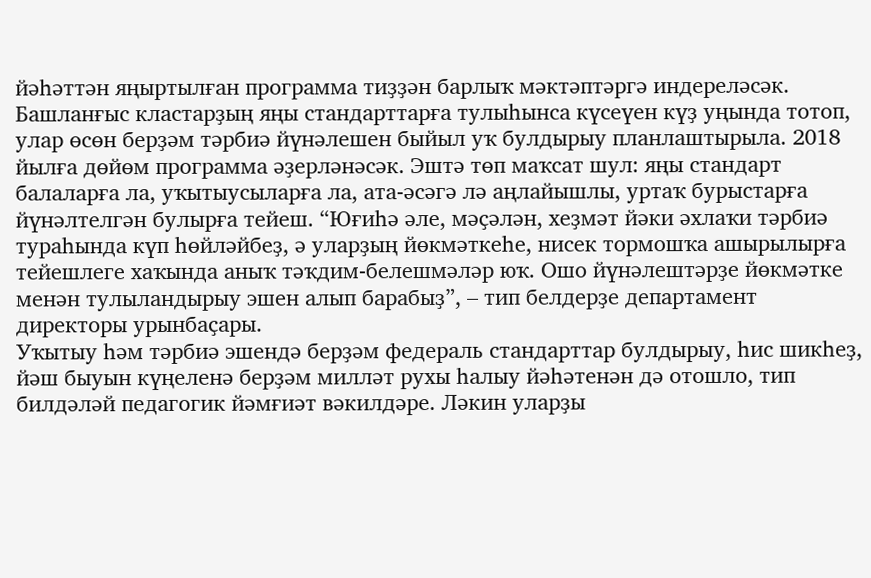йәһәттән яңыртылған программа тиҙҙән барлыҡ мәктәптәргә индереләсәк. Башланғыс кластарҙың яңы стандарттарға тулыһынса күсеүен күҙ уңында тотоп, улар өсөн берҙәм тәрбиә йүнәлешен быйыл уҡ булдырыу планлаштырыла. 2018 йылға дөйөм программа әҙерләнәсәк. Эштә төп маҡсат шул: яңы стандарт балаларға ла, уҡытыусыларға ла, ата-әсәгә лә аңлайышлы, уртаҡ бурыстарға йүнәлтелгән булырға тейеш. “Юғиһә әле, мәҫәлән, хеҙмәт йәки әхлаҡи тәрбиә тураһында күп һөйләйбеҙ, ә уларҙың йөкмәткеһе, нисек тормошҡа ашырылырға тейешлеге хаҡында аныҡ тәҡдим-белешмәләр юҡ. Ошо йүнәлештәрҙе йөкмәтке менән тулыландырыу эшен алып барабыҙ”, – тип белдерҙе департамент директоры урынбаҫары.
Уҡытыу һәм тәрбиә эшендә берҙәм федераль стандарттар булдырыу, һис шикһеҙ, йәш быуын күңеленә берҙәм милләт рухы һалыу йәһәтенән дә отошло, тип билдәләй педагогик йәмғиәт вәкилдәре. Ләкин уларҙы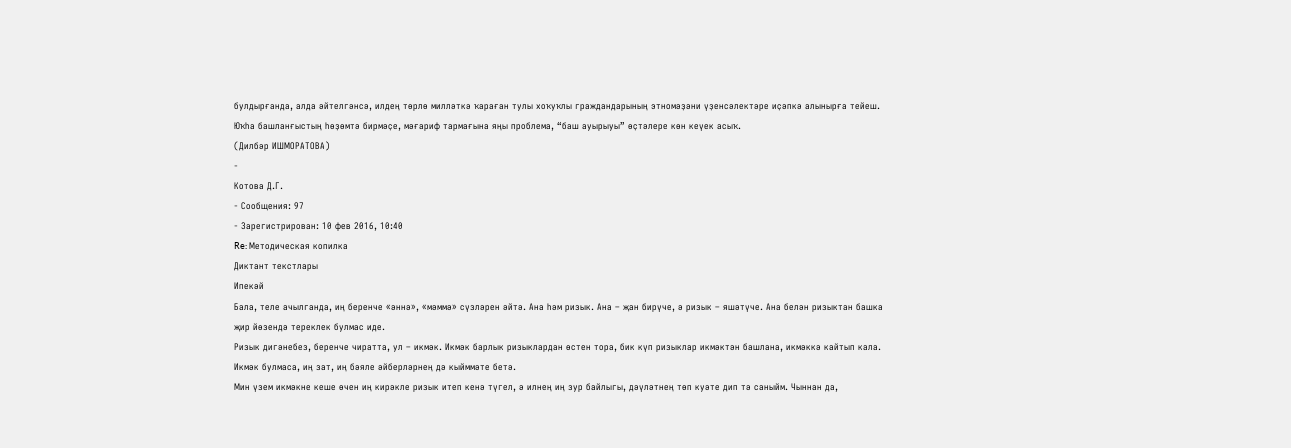булдырғанда, алда әйтелгәнсә, илдең төрлө милләткә ҡараған тулы хоҡуҡлы граждандарының этномәҙәни үҙенсәлектәре иҫәпкә алынырға тейеш. Юҡһа башланғыстың һөҙөмтә бирмәҫе, мәғариф тармағына яңы проблема, “баш ауырыуы” өҫтәлере көн кеүек асыҡ.
(Дилбәр ИШМОРАТОВА)
-
Котова Д.Г.
- Сообщения: 97
- Зарегистрирован: 10 фев 2016, 10:40
Re: Методическая копилка
Диктант текстлары
Ипекәй
Бала, теле ачылганда, иң беренче «әннә», «мәммә» сүзләрен әйтә. Ана һәм ризык. Ана – җан бирүче, ә ризык – яшәтүче. Ана белән ризыктан башка җир йөзендә тереклек булмас иде.
Ризык дигәнебез, беренче чиратта, ул – икмәк. Икмәк барлык ризыклардан өстен тора, бик күп ризыклар икмәктән башлана, икмәккә кайтып кала. Икмәк булмаса, иң зат, иң бәяле әйберләрнең дә кыйммәте бетә.
Мин үзем икмәкне кеше өчен иң кирәкле ризык итеп кенә түгел, ә илнең иң зур байлыгы, дәүләтнең төп куәте дип тә саныйм. Чыннан да,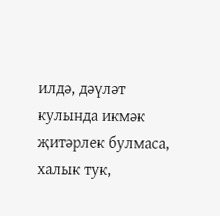илдә, дәүләт кулында икмәк җитәрлек булмаса, халык тук,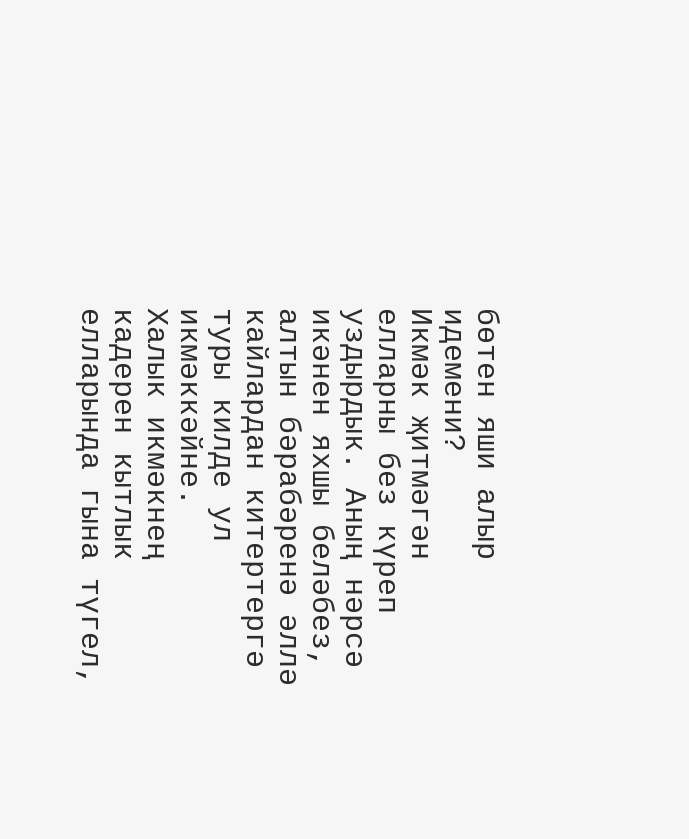бөтен яши алыр идемени?
Икмәк җитмәгән елларны без күреп уздырдык. Аның нәрсә икәнен яхшы беләбез, алтын бәрабәренә әллә кайлардан китертергә туры килде ул икмәккәйне.
Халык икмәкнең кадерен кытлык елларында гына түгел,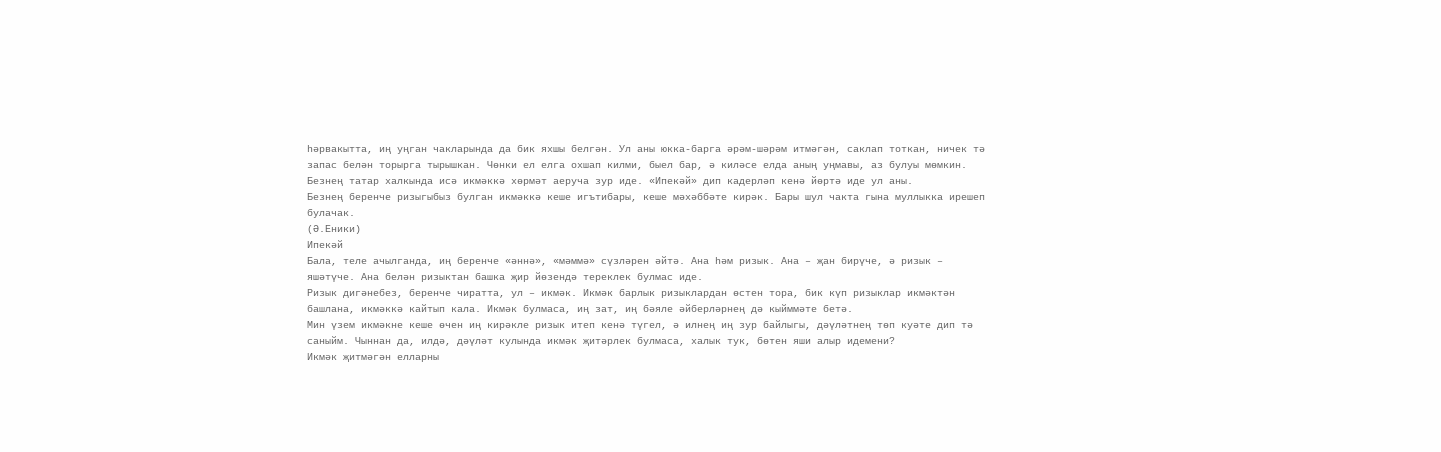һәрвакытта, иң уңган чакларында да бик яхшы белгән. Ул аны юкка-барга әрәм-шәрәм итмәгән, саклап тоткан, ничек тә запас белән торырга тырышкан. Чөнки ел елга охшап килми, быел бар, ә киләсе елда аның уңмавы, аз булуы мөмкин. Безнең татар халкында исә икмәккә хөрмәт аеруча зур иде. «Ипекәй» дип кадерләп кенә йөртә иде ул аны.
Безнең беренче ризыгыбыз булган икмәккә кеше игътибары, кеше мәхәббәте кирәк. Бары шул чакта гына муллыкка ирешеп булачак.
(Ә.Еники)
Ипекәй
Бала, теле ачылганда, иң беренче «әннә», «мәммә» сүзләрен әйтә. Ана һәм ризык. Ана – җан бирүче, ә ризык – яшәтүче. Ана белән ризыктан башка җир йөзендә тереклек булмас иде.
Ризык дигәнебез, беренче чиратта, ул – икмәк. Икмәк барлык ризыклардан өстен тора, бик күп ризыклар икмәктән башлана, икмәккә кайтып кала. Икмәк булмаса, иң зат, иң бәяле әйберләрнең дә кыйммәте бетә.
Мин үзем икмәкне кеше өчен иң кирәкле ризык итеп кенә түгел, ә илнең иң зур байлыгы, дәүләтнең төп куәте дип тә саныйм. Чыннан да, илдә, дәүләт кулында икмәк җитәрлек булмаса, халык тук, бөтен яши алыр идемени?
Икмәк җитмәгән елларны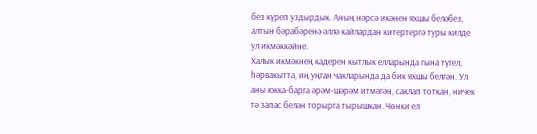без күреп уздырдык. Аның нәрсә икәнен яхшы беләбез, алтын бәрабәренә әллә кайлардан китертергә туры килде ул икмәккәйне.
Халык икмәкнең кадерен кытлык елларында гына түгел, һәрвакытта, иң уңган чакларында да бик яхшы белгән. Ул аны юкка-барга әрәм-шәрәм итмәгән, саклап тоткан, ничек тә запас белән торырга тырышкан. Чөнки ел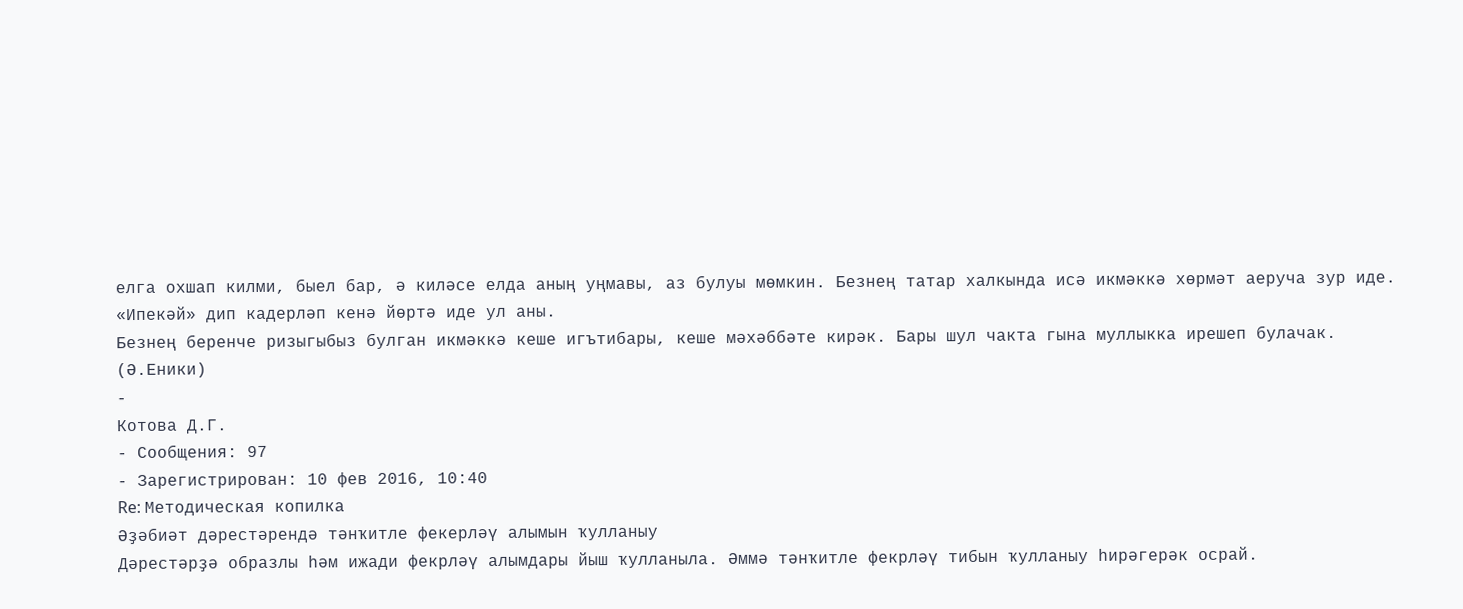елга охшап килми, быел бар, ә киләсе елда аның уңмавы, аз булуы мөмкин. Безнең татар халкында исә икмәккә хөрмәт аеруча зур иде. «Ипекәй» дип кадерләп кенә йөртә иде ул аны.
Безнең беренче ризыгыбыз булган икмәккә кеше игътибары, кеше мәхәббәте кирәк. Бары шул чакта гына муллыкка ирешеп булачак.
(Ә.Еники)
-
Котова Д.Г.
- Сообщения: 97
- Зарегистрирован: 10 фев 2016, 10:40
Re: Методическая копилка
Әҙәбиәт дәрестәрендә тәнҡитле фекерләү алымын ҡулланыу
Дәрестәрҙә образлы һәм ижади фекрләү алымдары йыш ҡулланыла. Әммә тәнҡитле фекрләү тибын ҡулланыу һирәгерәк осрай.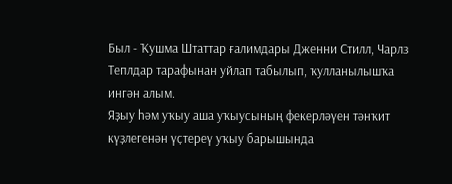Был - Ҡушма Штаттар ғалимдары Дженни Стилл, Чарлз Теплдар тарафынан уйлап табылып, ҡулланылышҡа ингән алым.
Яҙыу һәм уҡыу аша уҡыусының фекерләүен тәнҡит күҙлегенән үҫтереү уҡыу барышында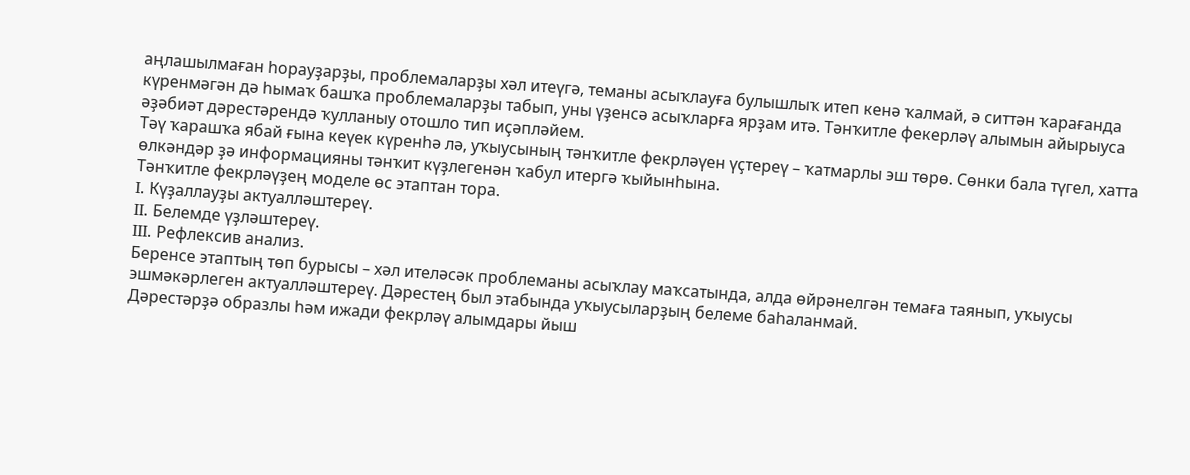аңлашылмаған һорауҙарҙы, проблемаларҙы хәл итеүгә, теманы асыҡлауға булышлыҡ итеп кенә ҡалмай, ә ситтән ҡарағанда күренмәгән дә һымаҡ башҡа проблемаларҙы табып, уны үҙенсә асыҡларға ярҙам итә. Тәнҡитле фекерләү алымын айырыуса әҙәбиәт дәрестәрендә ҡулланыу отошло тип иҫәпләйем.
Тәү ҡарашҡа ябай ғына кеүек күренһә лә, уҡыусының тәнҡитле фекрләүен үҫтереү – ҡатмарлы эш төрө. Сөнки бала түгел, хатта өлкәндәр ҙә информацияны тәнҡит күҙлегенән ҡабул итергә ҡыйынһына.
Тәнҡитле фекрләүҙең моделе өс этаптан тора.
I. Күҙаллауҙы актуалләштереү.
II. Белемде үҙләштереү.
III. Рефлексив анализ.
Беренсе этаптың төп бурысы – хәл ителәсәк проблеманы асыҡлау маҡсатында, алда өйрәнелгән темаға таянып, уҡыусы эшмәкәрлеген актуалләштереү. Дәрестең был этабында уҡыусыларҙың белеме баһаланмай.
Дәрестәрҙә образлы һәм ижади фекрләү алымдары йыш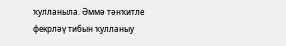ҡулланыла. Әммә тәнҡитле фекрләү тибын ҡулланыу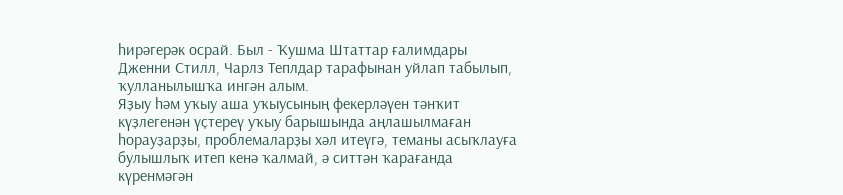һирәгерәк осрай. Был - Ҡушма Штаттар ғалимдары Дженни Стилл, Чарлз Теплдар тарафынан уйлап табылып, ҡулланылышҡа ингән алым.
Яҙыу һәм уҡыу аша уҡыусының фекерләүен тәнҡит күҙлегенән үҫтереү уҡыу барышында аңлашылмаған һорауҙарҙы, проблемаларҙы хәл итеүгә, теманы асыҡлауға булышлыҡ итеп кенә ҡалмай, ә ситтән ҡарағанда күренмәгән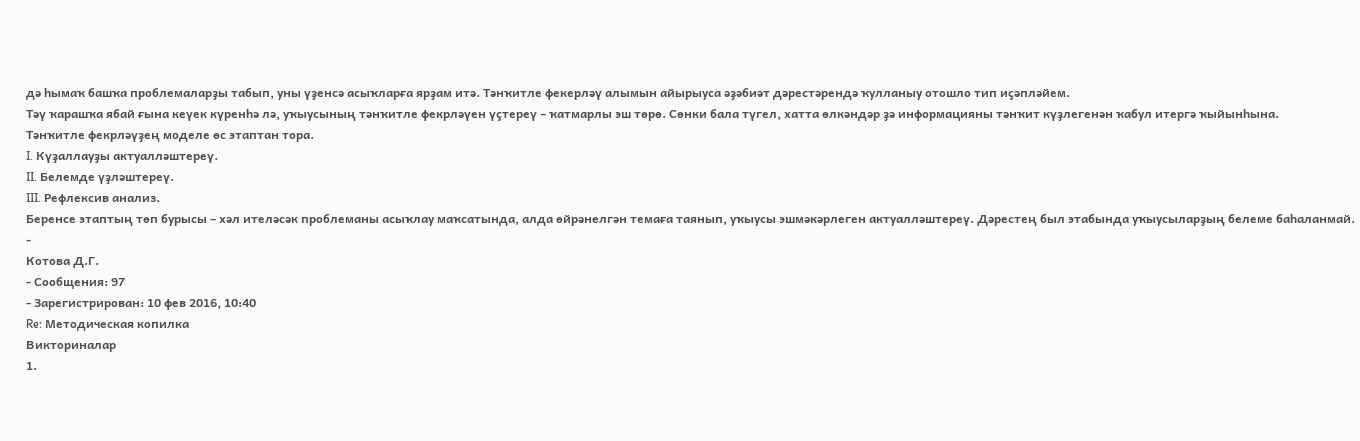дә һымаҡ башҡа проблемаларҙы табып, уны үҙенсә асыҡларға ярҙам итә. Тәнҡитле фекерләү алымын айырыуса әҙәбиәт дәрестәрендә ҡулланыу отошло тип иҫәпләйем.
Тәү ҡарашҡа ябай ғына кеүек күренһә лә, уҡыусының тәнҡитле фекрләүен үҫтереү – ҡатмарлы эш төрө. Сөнки бала түгел, хатта өлкәндәр ҙә информацияны тәнҡит күҙлегенән ҡабул итергә ҡыйынһына.
Тәнҡитле фекрләүҙең моделе өс этаптан тора.
I. Күҙаллауҙы актуалләштереү.
II. Белемде үҙләштереү.
III. Рефлексив анализ.
Беренсе этаптың төп бурысы – хәл ителәсәк проблеманы асыҡлау маҡсатында, алда өйрәнелгән темаға таянып, уҡыусы эшмәкәрлеген актуалләштереү. Дәрестең был этабында уҡыусыларҙың белеме баһаланмай.
-
Котова Д.Г.
- Сообщения: 97
- Зарегистрирован: 10 фев 2016, 10:40
Re: Методическая копилка
Викториналар
1.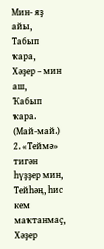Мин- яҙ айы,
Табып ҡара,
Хәҙер – мин аш,
Ҡабып ҡара.
(Май-май.)
2. «Теймә» тигән һүҙҙер мин,
Тейһәң, һис кем маҡтанмаҫ,
Хәҙер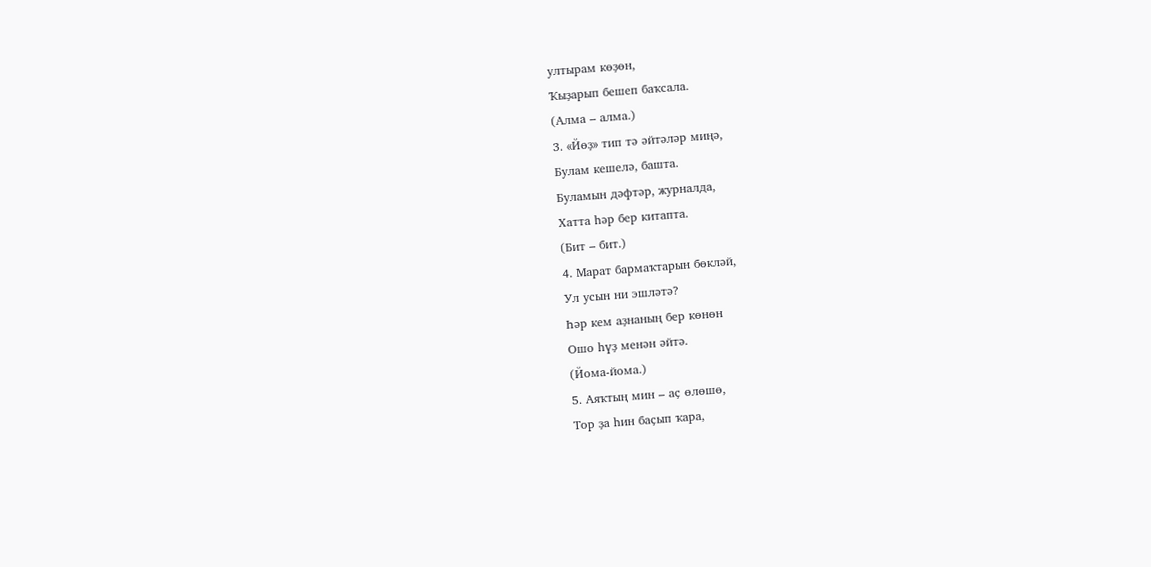ултырам көҙөн,
Ҡыҙарып бешеп баҡсала.
(Алма – алма.)
3. «Йөҙ» тип тә әйтәләр миңә,
Булам кешелә, башта.
Буламын дәфтәр, журналда,
Хатта һәр бер китапта.
(Бит – бит.)
4. Марат бармаҡтарын бөкләй,
Ул усын ни эшләтә?
Һәр кем аҙнаның бер көнөн
Ошо һүҙ менән әйтә.
(Йома-йома.)
5. Аяҡтың мин – аҫ өлөшө,
Тор ҙа һин баҫып ҡара,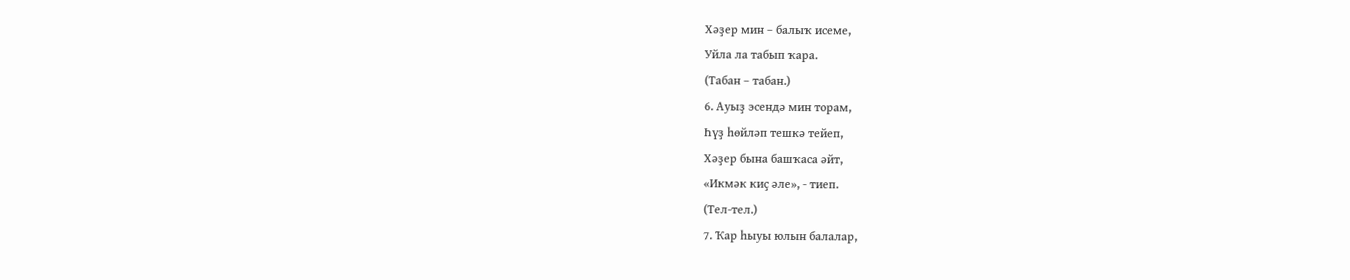Хәҙер мин – балыҡ исеме,
Уйла ла табып ҡара.
(Табан – табан.)
6. Ауыҙ эсендә мин торам,
Һүҙ һөйләп тешкә тейеп,
Хәҙер бына башҡаса әйт,
«Икмәк киҫ әле», - тиеп.
(Тел-тел.)
7. Ҡар һыуы юлын балалар,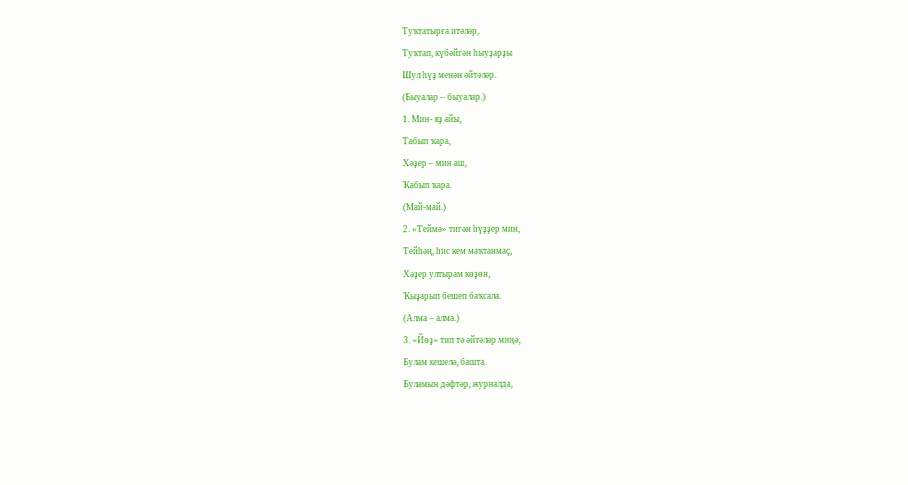Туҡтатырға итәләр,
Туҡтап, күбәйгән һыуҙарҙы
Шул һүҙ менән әйтәләр.
(Быуалар – быуалар.)
1. Мин- яҙ айы,
Табып ҡара,
Хәҙер – мин аш,
Ҡабып ҡара.
(Май-май.)
2. «Теймә» тигән һүҙҙер мин,
Тейһәң, һис кем маҡтанмаҫ,
Хәҙер ултырам көҙөн,
Ҡыҙарып бешеп баҡсала.
(Алма – алма.)
3. «Йөҙ» тип тә әйтәләр миңә,
Булам кешелә, башта.
Буламын дәфтәр, журналда,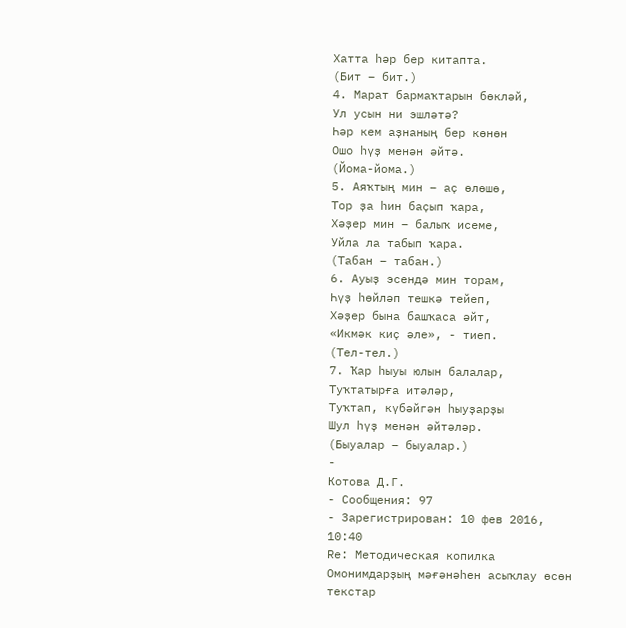Хатта һәр бер китапта.
(Бит – бит.)
4. Марат бармаҡтарын бөкләй,
Ул усын ни эшләтә?
Һәр кем аҙнаның бер көнөн
Ошо һүҙ менән әйтә.
(Йома-йома.)
5. Аяҡтың мин – аҫ өлөшө,
Тор ҙа һин баҫып ҡара,
Хәҙер мин – балыҡ исеме,
Уйла ла табып ҡара.
(Табан – табан.)
6. Ауыҙ эсендә мин торам,
Һүҙ һөйләп тешкә тейеп,
Хәҙер бына башҡаса әйт,
«Икмәк киҫ әле», - тиеп.
(Тел-тел.)
7. Ҡар һыуы юлын балалар,
Туҡтатырға итәләр,
Туҡтап, күбәйгән һыуҙарҙы
Шул һүҙ менән әйтәләр.
(Быуалар – быуалар.)
-
Котова Д.Г.
- Сообщения: 97
- Зарегистрирован: 10 фев 2016, 10:40
Re: Методическая копилка
Омонимдарҙың мәғәнәһен асыҡлау өсөн текстар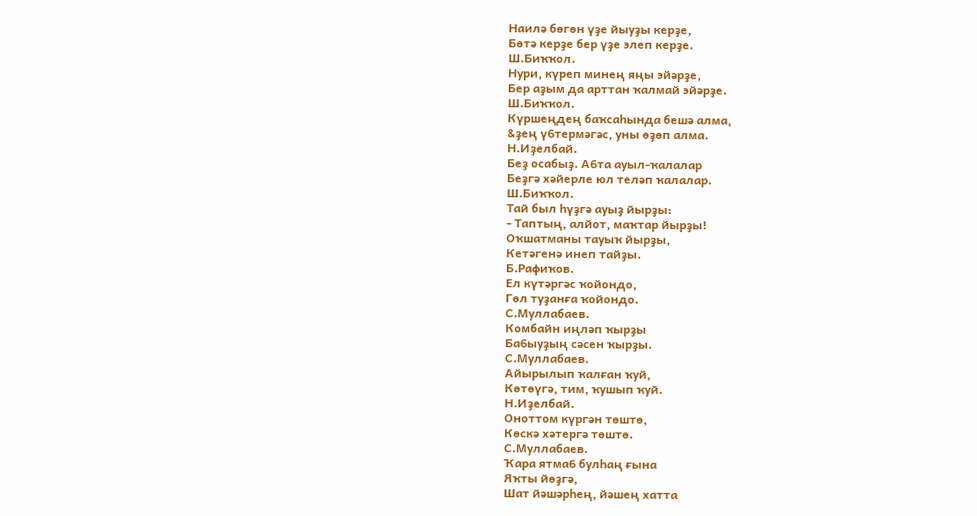Наилә бөгөн үҙе йыуҙы керҙе,
Бөтә керҙе бер үҙе элеп керҙе.
Ш.Биҡҡол.
Нури, күреп минең яңы эйәрҙе,
Бер аҙым да арттан ҡалмай эйәрҙе.
Ш.Биҡҡол.
Күршеңдең баҡсаһында бешә алма,
&ҙең ү6термәгәс, уны өҙөп алма.
Н.Иҙелбай.
Беҙ осабыҙ. А6та ауыл-ҡалалар
Беҙгә хәйерле юл теләп ҡалалар.
Ш.Биҡҡол.
Тай был һүҙгә ауыҙ йырҙы:
- Таптың, алйот, маҡтар йырҙы!
Оҡшатманы тауыҡ йырҙы,
Кетәгенә инеп тайҙы.
Б.Рафиҡов.
Ел күтәргәс ҡойондо,
Гөл туҙанға ҡойондо.
С.Муллабаев.
Комбайн иңләп ҡырҙы
Ба6ыуҙың сәсен ҡырҙы.
С.Муллабаев.
Айырылып ҡалған ҡуй,
Көтөүгә, тим, ҡушып ҡуй.
Н.Иҙелбай.
Оноттом күргән төштө,
Көскә хәтергә төштө.
С.Муллабаев.
Ҡара ятма6 булһаң ғына
Яҡты йөҙгә,
Шат йәшәрһең, йәшең хатта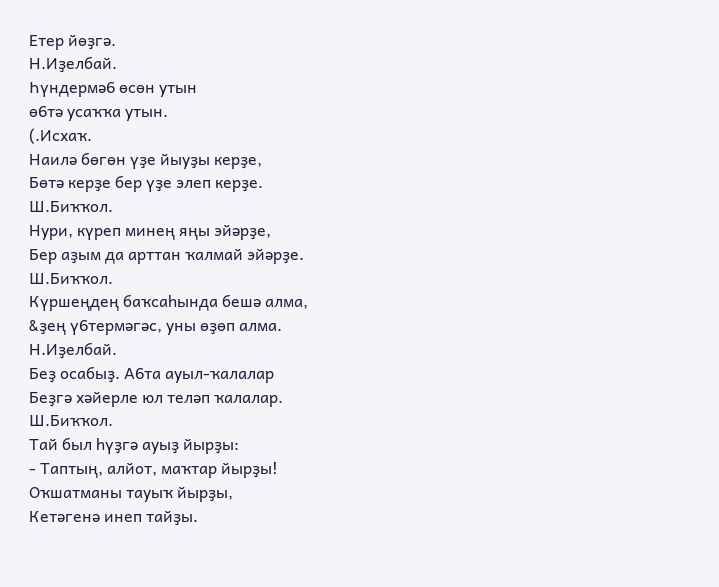Етер йөҙгә.
Н.Иҙелбай.
Һүндермә6 өсөн утын
ө6тә усаҡҡа утын.
(.Исхаҡ.
Наилә бөгөн үҙе йыуҙы керҙе,
Бөтә керҙе бер үҙе элеп керҙе.
Ш.Биҡҡол.
Нури, күреп минең яңы эйәрҙе,
Бер аҙым да арттан ҡалмай эйәрҙе.
Ш.Биҡҡол.
Күршеңдең баҡсаһында бешә алма,
&ҙең ү6термәгәс, уны өҙөп алма.
Н.Иҙелбай.
Беҙ осабыҙ. А6та ауыл-ҡалалар
Беҙгә хәйерле юл теләп ҡалалар.
Ш.Биҡҡол.
Тай был һүҙгә ауыҙ йырҙы:
- Таптың, алйот, маҡтар йырҙы!
Оҡшатманы тауыҡ йырҙы,
Кетәгенә инеп тайҙы.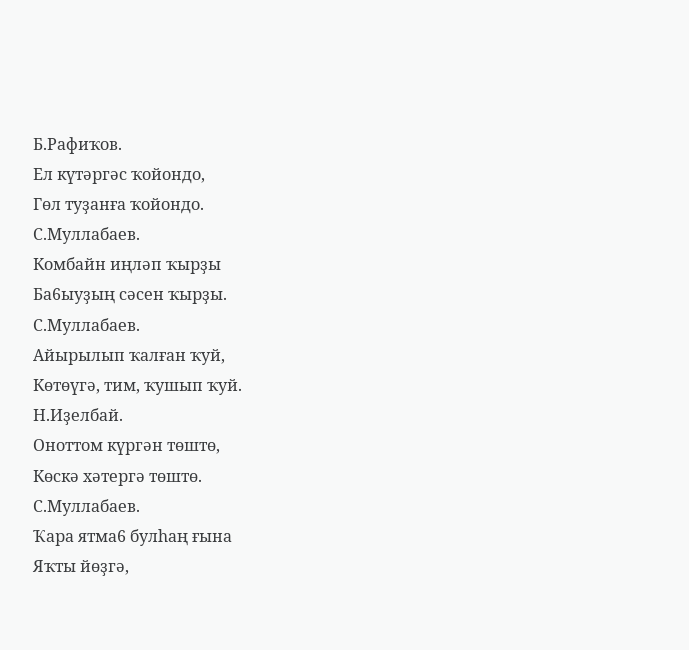Б.Рафиҡов.
Ел күтәргәс ҡойондо,
Гөл туҙанға ҡойондо.
С.Муллабаев.
Комбайн иңләп ҡырҙы
Ба6ыуҙың сәсен ҡырҙы.
С.Муллабаев.
Айырылып ҡалған ҡуй,
Көтөүгә, тим, ҡушып ҡуй.
Н.Иҙелбай.
Оноттом күргән төштө,
Көскә хәтергә төштө.
С.Муллабаев.
Ҡара ятма6 булһаң ғына
Яҡты йөҙгә,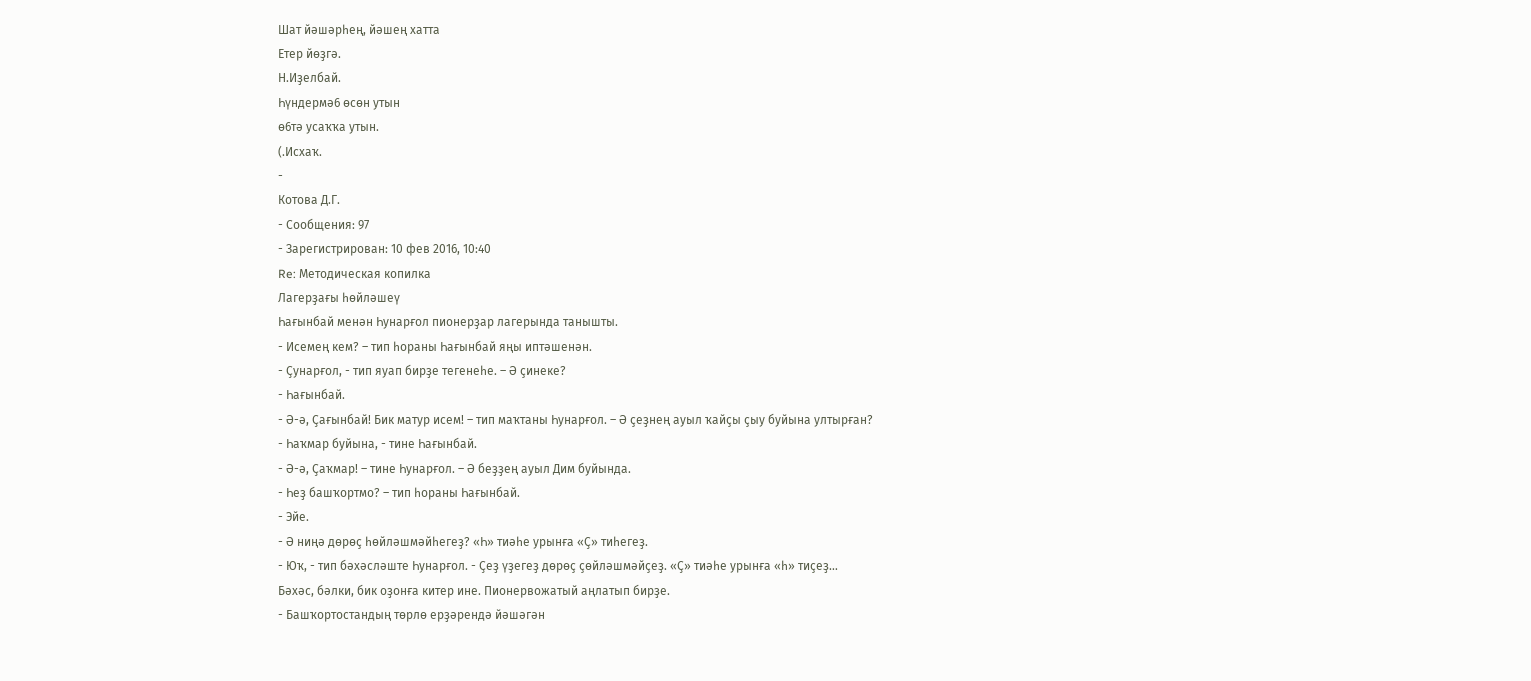Шат йәшәрһең, йәшең хатта
Етер йөҙгә.
Н.Иҙелбай.
Һүндермә6 өсөн утын
ө6тә усаҡҡа утын.
(.Исхаҡ.
-
Котова Д.Г.
- Сообщения: 97
- Зарегистрирован: 10 фев 2016, 10:40
Re: Методическая копилка
Лагерҙағы һөйләшеү
Һағынбай менән Һунарғол пионерҙар лагерында танышты.
- Исемең кем? – тип һораны Һағынбай яңы иптәшенән.
- Ҫунарғол, - тип яуап бирҙе тегенеһе. – Ә ҫинеке?
- Һағынбай.
- Ә-ә, Ҫағынбай! Бик матур исем! – тип маҡтаны Һунарғол. – Ә ҫеҙнең ауыл ҡайҫы ҫыу буйына ултырған?
- Һаҡмар буйына, - тине Һағынбай.
- Ә-ә, Ҫаҡмар! – тине Һунарғол. – Ә беҙҙең ауыл Дим буйында.
- Һеҙ башҡортмо? – тип һораны Һағынбай.
- Эйе.
- Ә ниңә дөрөҫ һөйләшмәйһегеҙ? «Һ» тиәһе урынға «Ҫ» тиһегеҙ.
- Юҡ, - тип бәхәсләште Һунарғол. - Ҫеҙ үҙегеҙ дөрөҫ ҫөйләшмәйҫеҙ. «Ҫ» тиәһе урынға «һ» тиҫеҙ…
Бәхәс, бәлки, бик оҙонға китер ине. Пионервожатый аңлатып бирҙе.
- Башҡортостандың төрлө ерҙәрендә йәшәгән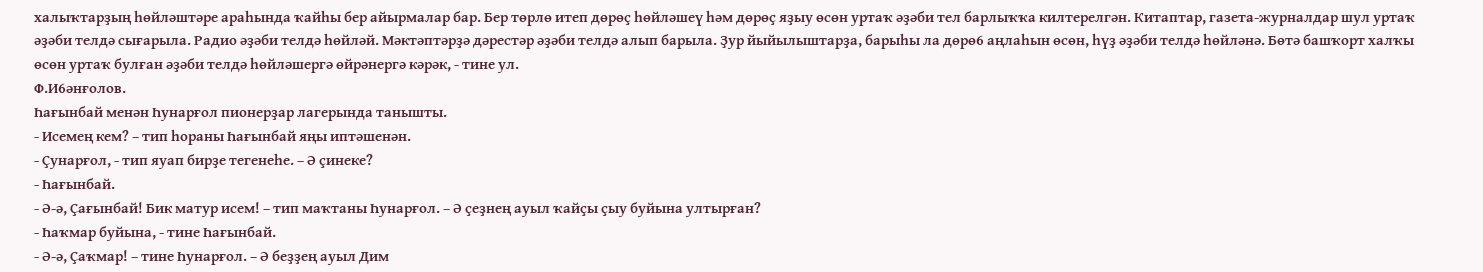халыҡтарҙың һөйләштәре араһында ҡайһы бер айырмалар бар. Бер төрлө итеп дөрөҫ һөйләшеү һәм дөрөҫ яҙыу өсөн уртаҡ әҙәби тел барлыҡҡа килтерелгән. Китаптар, газета-журналдар шул уртаҡ әҙәби телдә сығарыла. Радио әҙәби телдә һөйләй. Мәктәптәрҙә дәрестәр әҙәби телдә алып барыла. Ҙур йыйылыштарҙа, барыһы ла дөрө6 аңлаһын өсөн, һүҙ әҙәби телдә һөйләнә. Бөтә башҡорт халҡы өсөн уртаҡ булған әҙәби телдә һөйләшергә өйрәнергә кәрәк, - тине ул.
Ф.И6әнғолов.
Һағынбай менән Һунарғол пионерҙар лагерында танышты.
- Исемең кем? – тип һораны Һағынбай яңы иптәшенән.
- Ҫунарғол, - тип яуап бирҙе тегенеһе. – Ә ҫинеке?
- Һағынбай.
- Ә-ә, Ҫағынбай! Бик матур исем! – тип маҡтаны Һунарғол. – Ә ҫеҙнең ауыл ҡайҫы ҫыу буйына ултырған?
- Һаҡмар буйына, - тине Һағынбай.
- Ә-ә, Ҫаҡмар! – тине Һунарғол. – Ә беҙҙең ауыл Дим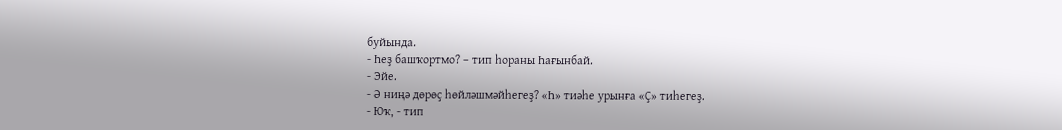буйында.
- Һеҙ башҡортмо? – тип һораны Һағынбай.
- Эйе.
- Ә ниңә дөрөҫ һөйләшмәйһегеҙ? «Һ» тиәһе урынға «Ҫ» тиһегеҙ.
- Юҡ, - тип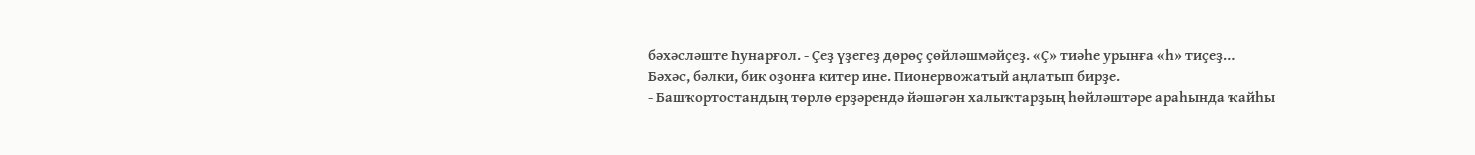бәхәсләште Һунарғол. - Ҫеҙ үҙегеҙ дөрөҫ ҫөйләшмәйҫеҙ. «Ҫ» тиәһе урынға «һ» тиҫеҙ…
Бәхәс, бәлки, бик оҙонға китер ине. Пионервожатый аңлатып бирҙе.
- Башҡортостандың төрлө ерҙәрендә йәшәгән халыҡтарҙың һөйләштәре араһында ҡайһы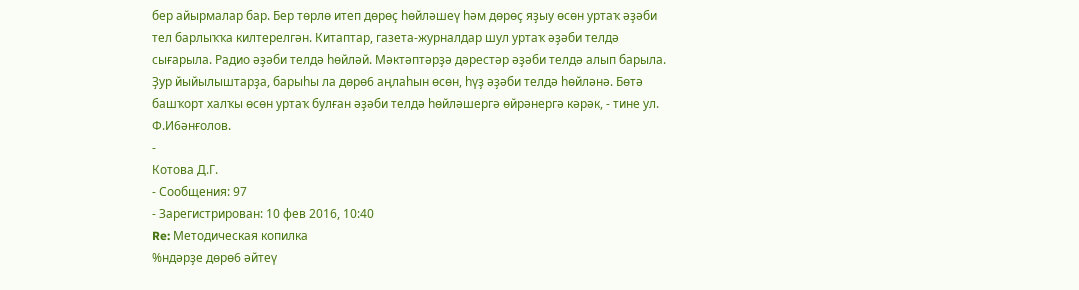бер айырмалар бар. Бер төрлө итеп дөрөҫ һөйләшеү һәм дөрөҫ яҙыу өсөн уртаҡ әҙәби тел барлыҡҡа килтерелгән. Китаптар, газета-журналдар шул уртаҡ әҙәби телдә сығарыла. Радио әҙәби телдә һөйләй. Мәктәптәрҙә дәрестәр әҙәби телдә алып барыла. Ҙур йыйылыштарҙа, барыһы ла дөрө6 аңлаһын өсөн, һүҙ әҙәби телдә һөйләнә. Бөтә башҡорт халҡы өсөн уртаҡ булған әҙәби телдә һөйләшергә өйрәнергә кәрәк, - тине ул.
Ф.И6әнғолов.
-
Котова Д.Г.
- Сообщения: 97
- Зарегистрирован: 10 фев 2016, 10:40
Re: Методическая копилка
%ндәрҙе дөрө6 әйтеү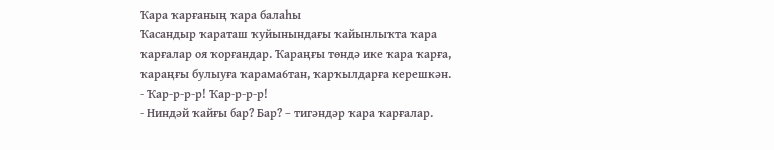Ҡара ҡарғаның ҡара балаһы
Ҡасандыр ҡараташ ҡуйынындағы ҡайынлыҡта ҡара ҡарғалар оя ҡорғандар. Ҡараңғы төндә ике ҡара ҡарға, ҡараңғы булыуға ҡарама6тан, ҡарҡылдарға керешкән.
- Ҡар-р-р-р! Ҡар-р-р-р!
- Ниндәй ҡайғы бар? Бар? – тигәндәр ҡара ҡарғалар.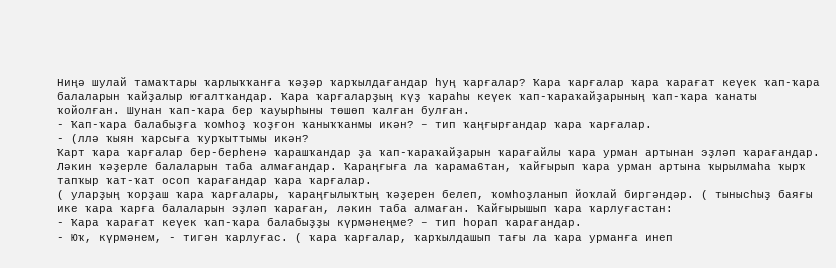Ниңә шулай тамаҡтары ҡарлыҡҡанға ҡәҙәр ҡарҡылдағандар һуң ҡарғалар? Ҡара ҡарғалар ҡара ҡарағат кеүек ҡап-ҡара балаларын ҡайҙалыр юғалтҡандар. Ҡара ҡарғаларҙың күҙ ҡараһы кеүек ҡап-ҡараҡайҙарының ҡап-ҡара ҡанаты ҡойолған. Шунан ҡап-ҡара бер ҡауырһыны төшөп ҡалған булған.
- Ҡап-ҡара балабыҙға ҡомһоҙ ҡоҙғон ҡаныҡҡанмы икән? – тип ҡаңғырғандар ҡара ҡарғалар.
- (ллә ҡыян ҡарсыға ҡурҡыттымы икән?
Ҡарт ҡара ҡарғалар бер-берһенә ҡарашҡандар ҙа ҡап-ҡараҡайҙарын ҡарағайлы ҡара урман артынан эҙләп ҡарағандар. Ләкин ҡәҙерле балаларын таба алмағандар. Ҡараңғыға ла ҡарама6тан, ҡайғырып ҡара урман артына ҡырылмаһа ҡырҡ тапҡыр ҡат-ҡат осоп ҡарағандар ҡара ҡарғалар.
( уларҙың ҡорҙаш ҡара ҡарғалары, ҡараңғылыҡтың ҡәҙерен белеп, ҡомһоҙланып йоҡлай биргәндәр. ( тынысһыҙ баяғы ике ҡара ҡарға балаларын эҙләп ҡараған, ләкин таба алмаған. Ҡайғырышып ҡара ҡарлуғастан:
- Ҡара ҡарағат кеүек ҡап-ҡара балабыҙҙы күрмәнеңме? – тип һорап ҡарағандар.
- Юҡ, күрмәнем, - тигән ҡарлуғас. ( ҡара ҡарғалар, ҡарҡылдашып тағы ла ҡара урманға инеп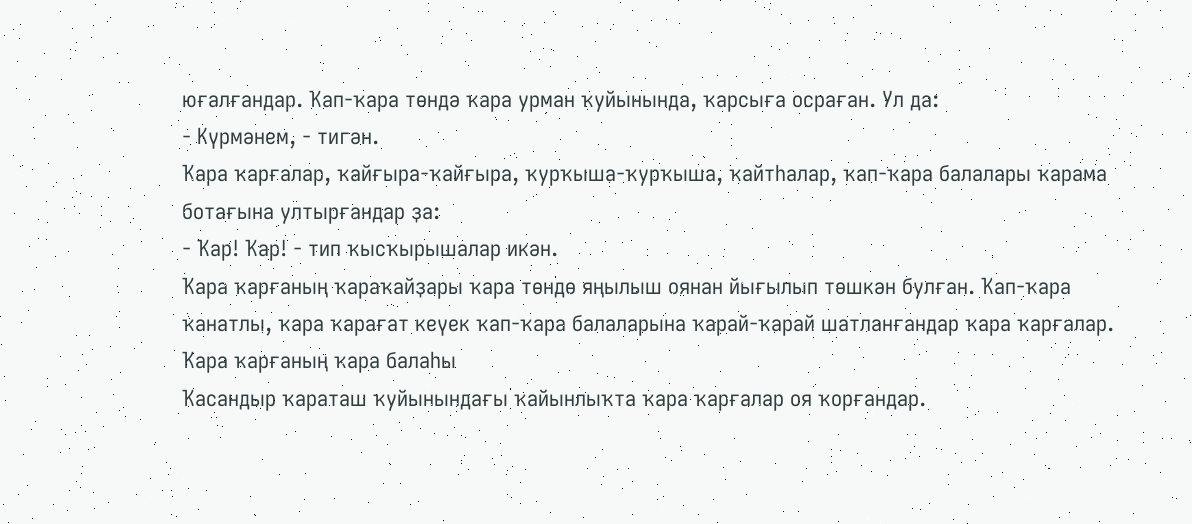юғалғандар. Ҡап-ҡара төндә ҡара урман ҡуйынында, ҡарсыға осраған. Ул да:
- Күрмәнем, - тигән.
Ҡара ҡарғалар, ҡайғыра-ҡайғыра, ҡурҡыша-ҡурҡыша, ҡайтһалар, ҡап-ҡара балалары ҡарама ботағына ултырғандар ҙа:
- Ҡар! Ҡар! - тип ҡысҡырышалар икән.
Ҡара ҡарғаның ҡараҡайҙары ҡара төндө яңылыш оянан йығылып төшкән булған. Ҡап-ҡара ҡанатлы, ҡара ҡарағат кеүек ҡап-ҡара балаларына ҡарай-ҡарай шатланғандар ҡара ҡарғалар.
Ҡара ҡарғаның ҡара балаһы
Ҡасандыр ҡараташ ҡуйынындағы ҡайынлыҡта ҡара ҡарғалар оя ҡорғандар.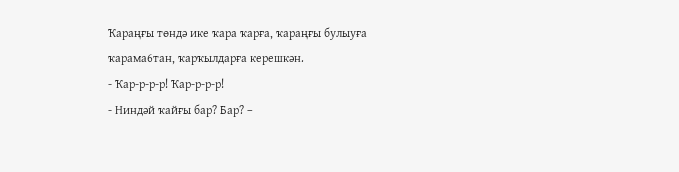Ҡараңғы төндә ике ҡара ҡарға, ҡараңғы булыуға ҡарама6тан, ҡарҡылдарға керешкән.
- Ҡар-р-р-р! Ҡар-р-р-р!
- Ниндәй ҡайғы бар? Бар? –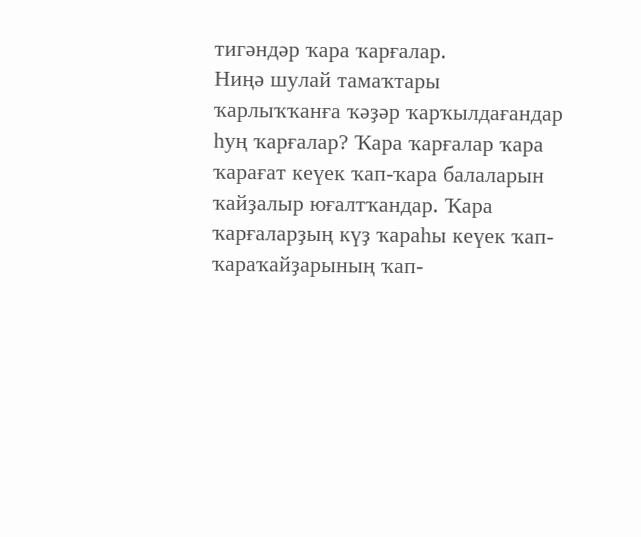тигәндәр ҡара ҡарғалар.
Ниңә шулай тамаҡтары ҡарлыҡҡанға ҡәҙәр ҡарҡылдағандар һуң ҡарғалар? Ҡара ҡарғалар ҡара ҡарағат кеүек ҡап-ҡара балаларын ҡайҙалыр юғалтҡандар. Ҡара ҡарғаларҙың күҙ ҡараһы кеүек ҡап-ҡараҡайҙарының ҡап-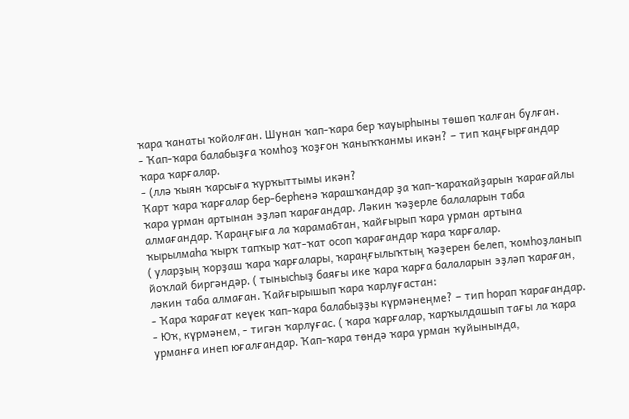ҡара ҡанаты ҡойолған. Шунан ҡап-ҡара бер ҡауырһыны төшөп ҡалған булған.
- Ҡап-ҡара балабыҙға ҡомһоҙ ҡоҙғон ҡаныҡҡанмы икән? – тип ҡаңғырғандар ҡара ҡарғалар.
- (ллә ҡыян ҡарсыға ҡурҡыттымы икән?
Ҡарт ҡара ҡарғалар бер-берһенә ҡарашҡандар ҙа ҡап-ҡараҡайҙарын ҡарағайлы ҡара урман артынан эҙләп ҡарағандар. Ләкин ҡәҙерле балаларын таба алмағандар. Ҡараңғыға ла ҡарама6тан, ҡайғырып ҡара урман артына ҡырылмаһа ҡырҡ тапҡыр ҡат-ҡат осоп ҡарағандар ҡара ҡарғалар.
( уларҙың ҡорҙаш ҡара ҡарғалары, ҡараңғылыҡтың ҡәҙерен белеп, ҡомһоҙланып йоҡлай биргәндәр. ( тынысһыҙ баяғы ике ҡара ҡарға балаларын эҙләп ҡараған, ләкин таба алмаған. Ҡайғырышып ҡара ҡарлуғастан:
- Ҡара ҡарағат кеүек ҡап-ҡара балабыҙҙы күрмәнеңме? – тип һорап ҡарағандар.
- Юҡ, күрмәнем, - тигән ҡарлуғас. ( ҡара ҡарғалар, ҡарҡылдашып тағы ла ҡара урманға инеп юғалғандар. Ҡап-ҡара төндә ҡара урман ҡуйынында,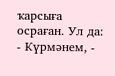ҡарсыға осраған. Ул да:
- Күрмәнем, -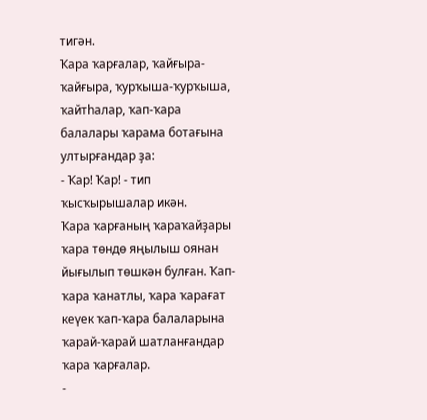тигән.
Ҡара ҡарғалар, ҡайғыра-ҡайғыра, ҡурҡыша-ҡурҡыша, ҡайтһалар, ҡап-ҡара балалары ҡарама ботағына ултырғандар ҙа:
- Ҡар! Ҡар! - тип ҡысҡырышалар икән.
Ҡара ҡарғаның ҡараҡайҙары ҡара төндө яңылыш оянан йығылып төшкән булған. Ҡап-ҡара ҡанатлы, ҡара ҡарағат кеүек ҡап-ҡара балаларына ҡарай-ҡарай шатланғандар ҡара ҡарғалар.
-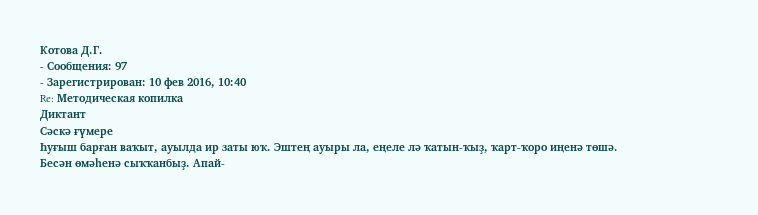Котова Д.Г.
- Сообщения: 97
- Зарегистрирован: 10 фев 2016, 10:40
Re: Методическая копилка
Диктант
Сәскә ғүмере
Һуғыш барған ваҡыт, ауылда ир заты юҡ. Эштең ауыры ла, еңеле лә ҡатын-ҡыҙ, ҡарт-ҡоро иңенә төшә.
Бесән өмәһенә сыҡҡанбыҙ. Апай-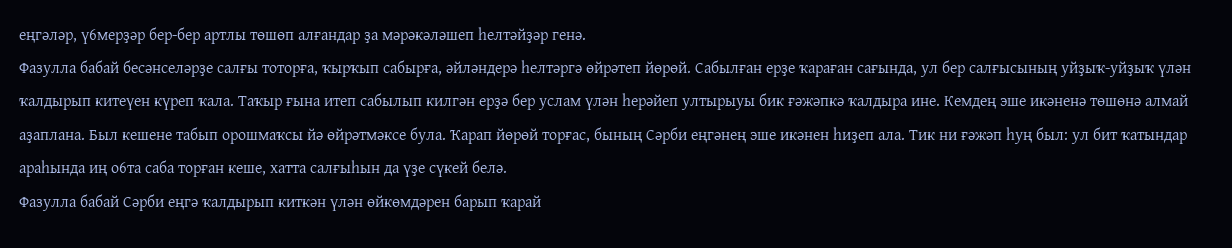еңгәләр, ү6мерҙәр бер-бер артлы төшөп алғандар ҙа мәрәкәләшеп һелтәйҙәр генә.
Фазулла бабай бесәнселәрҙе салғы тоторға, ҡырҡып сабырға, әйләндерә һелтәргә өйрәтеп йөрөй. Сабылған ерҙе ҡараған сағында, ул бер салғысының уйҙыҡ-уйҙыҡ үлән ҡалдырып китеүен күреп ҡала. Таҡыр ғына итеп сабылып килгән ерҙә бер услам үлән һерәйеп ултырыуы бик ғәжәпкә ҡалдыра ине. Кемдең эше икәненә төшөнә алмай аҙаплана. Был кешене табып орошмаҡсы йә өйрәтмәксе була. Ҡарап йөрөй торғас, бының Сәрби еңгәнең эше икәнен һиҙеп ала. Тик ни ғәжәп һуң был: ул бит ҡатындар араһында иң о6та саба торған кеше, хатта салғыһын да үҙе сүкей белә.
Фазулла бабай Сәрби еңгә ҡалдырып киткән үлән өйкөмдәрен барып ҡарай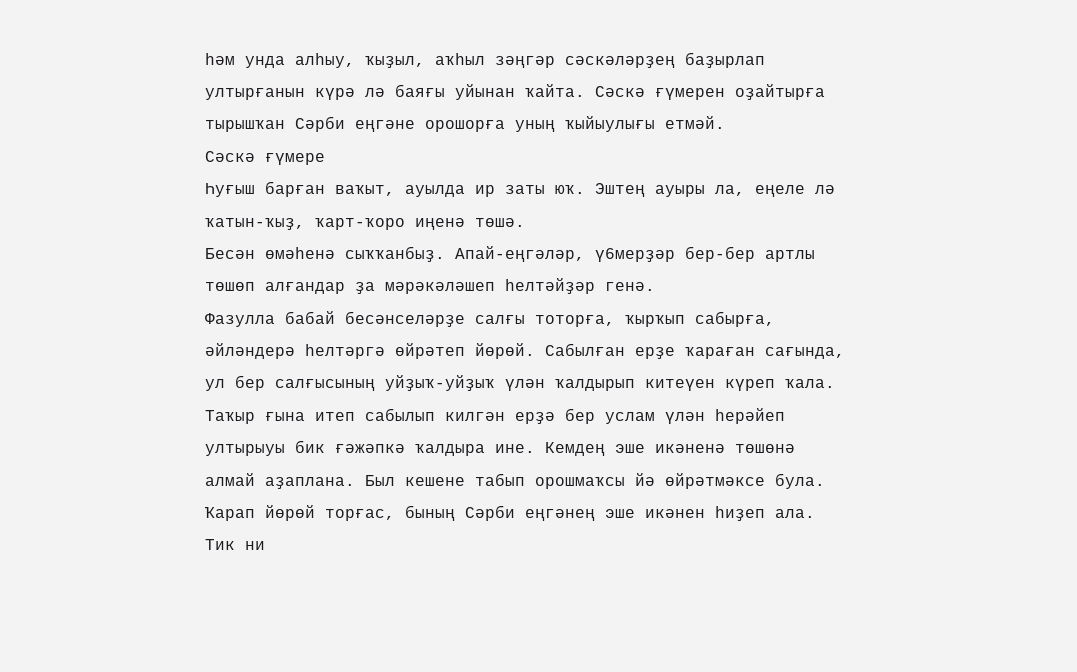һәм унда алһыу, ҡыҙыл, аҡһыл зәңгәр сәскәләрҙең баҙырлап ултырғанын күрә лә баяғы уйынан ҡайта. Сәскә ғүмерен оҙайтырға тырышҡан Сәрби еңгәне орошорға уның ҡыйыулығы етмәй.
Сәскә ғүмере
Һуғыш барған ваҡыт, ауылда ир заты юҡ. Эштең ауыры ла, еңеле лә ҡатын-ҡыҙ, ҡарт-ҡоро иңенә төшә.
Бесән өмәһенә сыҡҡанбыҙ. Апай-еңгәләр, ү6мерҙәр бер-бер артлы төшөп алғандар ҙа мәрәкәләшеп һелтәйҙәр генә.
Фазулла бабай бесәнселәрҙе салғы тоторға, ҡырҡып сабырға, әйләндерә һелтәргә өйрәтеп йөрөй. Сабылған ерҙе ҡараған сағында, ул бер салғысының уйҙыҡ-уйҙыҡ үлән ҡалдырып китеүен күреп ҡала. Таҡыр ғына итеп сабылып килгән ерҙә бер услам үлән һерәйеп ултырыуы бик ғәжәпкә ҡалдыра ине. Кемдең эше икәненә төшөнә алмай аҙаплана. Был кешене табып орошмаҡсы йә өйрәтмәксе була. Ҡарап йөрөй торғас, бының Сәрби еңгәнең эше икәнен һиҙеп ала. Тик ни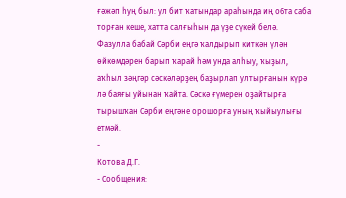ғәжәп һуң был: ул бит ҡатындар араһында иң о6та саба торған кеше, хатта салғыһын да үҙе сүкей белә.
Фазулла бабай Сәрби еңгә ҡалдырып киткән үлән өйкөмдәрен барып ҡарай һәм унда алһыу, ҡыҙыл, аҡһыл зәңгәр сәскәләрҙең баҙырлап ултырғанын күрә лә баяғы уйынан ҡайта. Сәскә ғүмерен оҙайтырға тырышҡан Сәрби еңгәне орошорға уның ҡыйыулығы етмәй.
-
Котова Д.Г.
- Сообщения: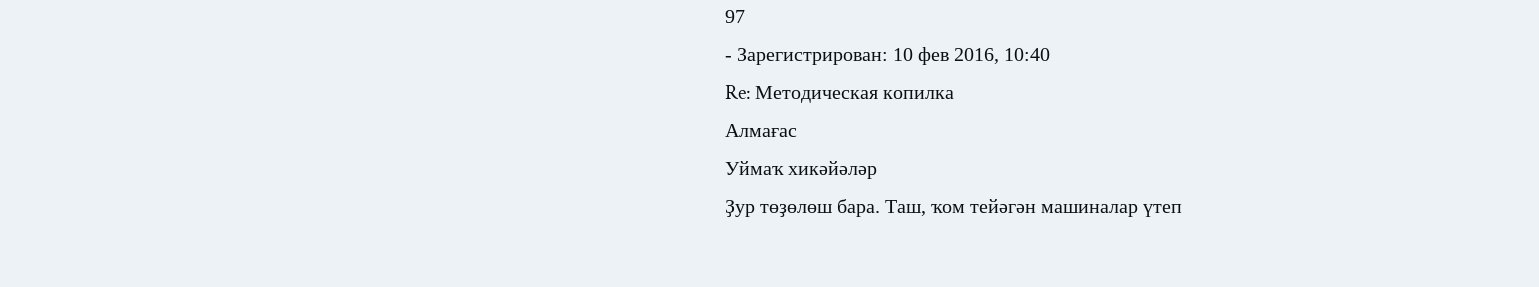97
- Зарегистрирован: 10 фев 2016, 10:40
Re: Методическая копилка
Алмағас
Уймаҡ хикәйәләр
Ҙур төҙөлөш бара. Таш, ҡом тейәгән машиналар үтеп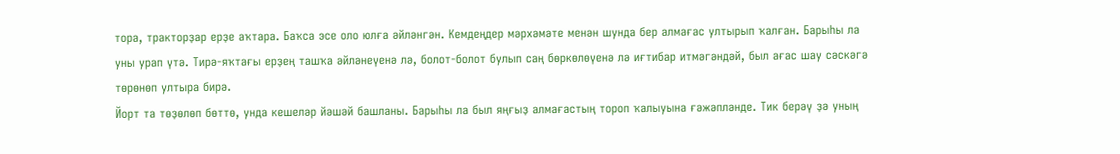тора, тракторҙар ерҙе аҡтара. Баҡса эсе оло юлға әйләнгән. Кемдеңдер мәрхәмәте менән шунда бер алмағас ултырып ҡалған. Барыһы ла уны урап үтә. Тирә-яҡтағы ерҙең ташҡа әйләнеүенә лә, болот-болот булып саң бөркөлөүенә лә иғтибар итмәгәндәй, был ағас шау сәскәгә төрөнөп ултыра бирә.
Йорт та төҙөлөп бөттө, унда кешеләр йәшәй башланы. Барыһы ла был яңғыҙ алмағастың тороп ҡалыуына ғәжәпләнде. Тик берәү ҙә уның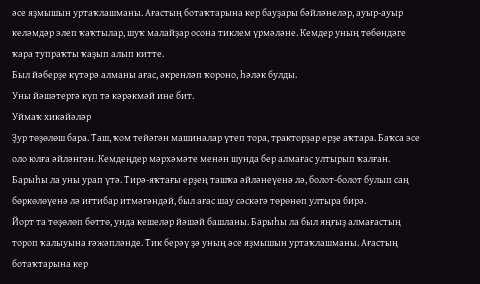әсе яҙмышын уртаҡлашманы. Ағастың ботаҡтарына кер бауҙары бәйләнеләр, ауыр-ауыр келәмдәр элеп ҡаҡтылар, шуҡ малайҙар осона тиклем үрмәләне. Кемдер уның төбөндәге ҡара тупраҡты ҡаҙып алып китте.
Был йәберҙе күтәрә алманы ағас, әкренләп ҡороно, һәләк булды.
Уны йәшәтергә күп тә кәрәкмәй ине бит.
Уймаҡ хикәйәләр
Ҙур төҙөлөш бара. Таш, ҡом тейәгән машиналар үтеп тора, тракторҙар ерҙе аҡтара. Баҡса эсе оло юлға әйләнгән. Кемдеңдер мәрхәмәте менән шунда бер алмағас ултырып ҡалған. Барыһы ла уны урап үтә. Тирә-яҡтағы ерҙең ташҡа әйләнеүенә лә, болот-болот булып саң бөркөлөүенә лә иғтибар итмәгәндәй, был ағас шау сәскәгә төрөнөп ултыра бирә.
Йорт та төҙөлөп бөттө, унда кешеләр йәшәй башланы. Барыһы ла был яңғыҙ алмағастың тороп ҡалыуына ғәжәпләнде. Тик берәү ҙә уның әсе яҙмышын уртаҡлашманы. Ағастың ботаҡтарына кер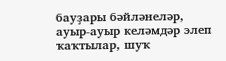бауҙары бәйләнеләр, ауыр-ауыр келәмдәр элеп ҡаҡтылар, шуҡ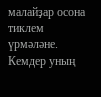малайҙар осона тиклем үрмәләне. Кемдер уның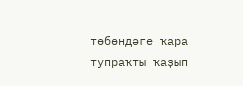төбөндәге ҡара тупраҡты ҡаҙып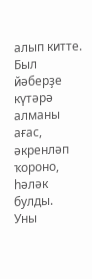алып китте.
Был йәберҙе күтәрә алманы ағас, әкренләп ҡороно, һәләк булды.
Уны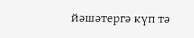йәшәтергә күп тә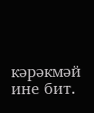кәрәкмәй ине бит.